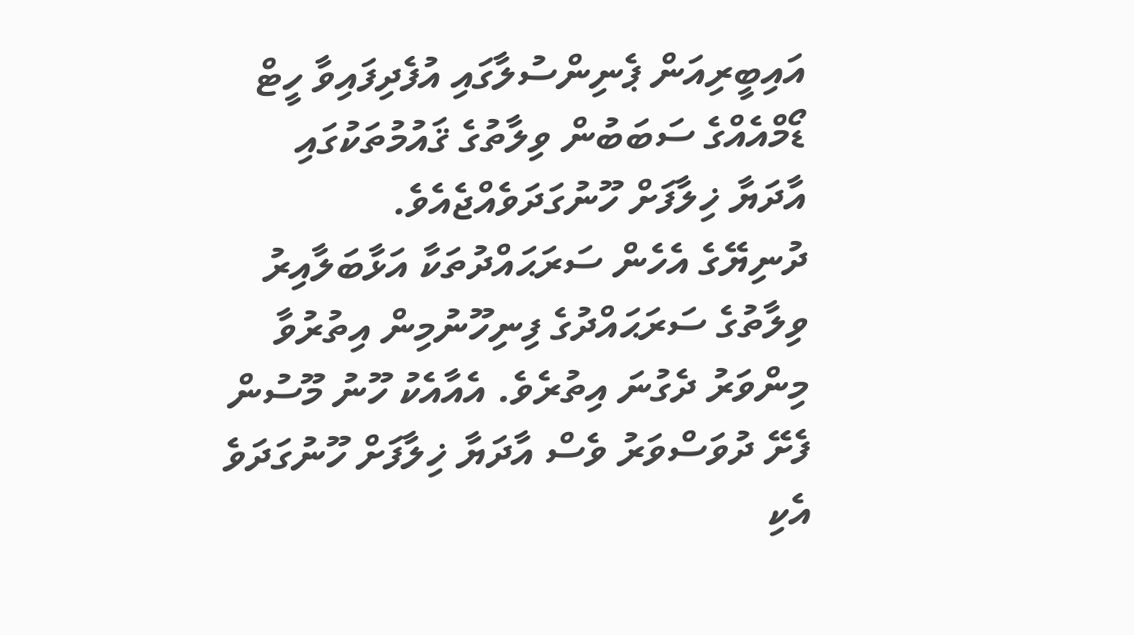އައިބީރިއަން ޕެނިންސުލާގައި އުފެދިފައިވާ ހީޓް ޑޯމްއެއްގެ ސަބަބުން ވިލާތުގެ ޤައުމުތަކުގައި އާދަޔާ ޚިލާފަށް ހޫނުގަދަވެއްޖެއެވެ.
ދުނިޔޭގެ އެހެން ސަރަޙައްދުތަކާ އަޅާބަލާއިރު ވިލާތުގެ ސަރަޙައްދުގެ ފިނިހޫނުމިން އިތުރުވާ މިންވަރު ދެގުނަ އިތުރެވެ. އެއާއެކު ހޫނު މޫސުން ފެށޭ ދުވަސްވަރު ވެސް އާދަޔާ ޚިލާފަށް ހޫނުގަދަވެ އެކި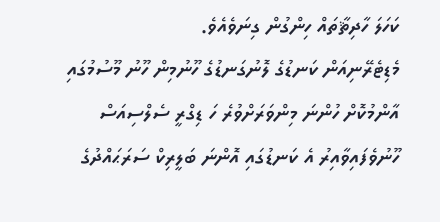ކަހަލަ ހާދިޘާތައް ހިންގުން ގިނަވެއެވެ.
މެޑިޓެރޭނިއަން ކަނޑުގެ ލޮނުގަނޑުގެ ހޫނުމިން ހޫނު މޫސުމުގައި އާންމުކޮށް ހުންނަ މިންވަރަށްވުރެ ހަ ޑިގްރީ ސެލްސިއަސް ހޫނުވެފައިވާއިރު އެ ކަނޑުގައި އޮންނަ ބަލީރިކް ސަރަޙައްދުގެ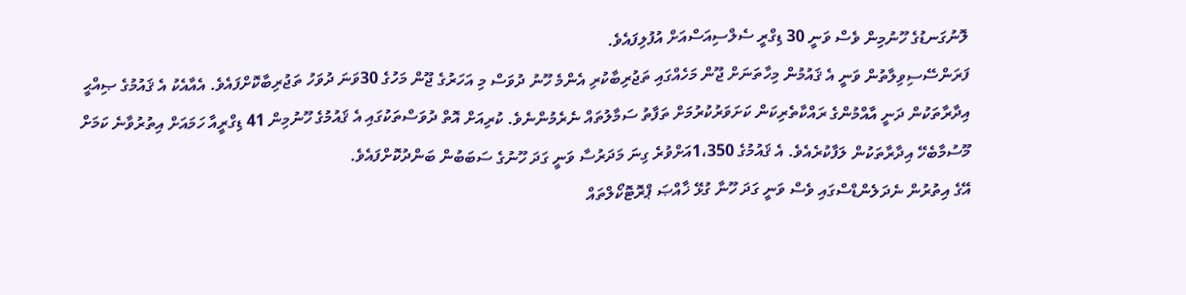ލޮނުގަނޑުގެ ހޫނުމިން ވެސް ވަނީ 30 ޑިގްރީ ސެލްސިއަސްއަށް އުފުލިފައެވެ.
ފަރަންސޭސިވިލާތުން ވަނީ އެ ޤައުމުން މިހާތަނަށް ޖޫން މަހެއްގައި ތަޖުރިބާކުރި އެންމެ ހޫނު ދުވަސް މި އަހަރުގެ ޖޫން މަހުގެ 30ވަނަ ދުވަހު ތަޖުރިބާކޮށްފައެވެ. އެއާއެކު އެ ޤައުމުގެ ޞިއްޙީ އިދާރާތަކުން ދަނީ އާއްމުންގެ ރައްކާތެރިކަން ކަށަވަރުކުރުމަށް ތަފާތު ސަމާލުތައް ނެރެމުންނެވެ. ކުރިއަށް އޮތް ދުވަސްތަކުގައި އެ ޤައުމުގެ ހޫނުމިން 41 ޑިގްރީއާ ހަމައަށް އިތުރުވާނެ ކަމަށް މޫސުމާބެހޭ އިދާރާތަކުން ލަފާކުރެއެވެ. އެ ޤައުމުގެ 1،350އަށްވުރެ ގިނަ މަދަރުސާ ވަނީ ގަދަ ހޫނުގެ ސަބަބުން ބަންދުކޮށްފައެވެ.
އޭގެ އިތުރުން ނެދަލެންޑްސްގައި ވެސް ވަނީ ގަދަ ހޫނާ ގުޅޭ ޚާއްޞަ ޕްރޮޓޮކޯލްތައް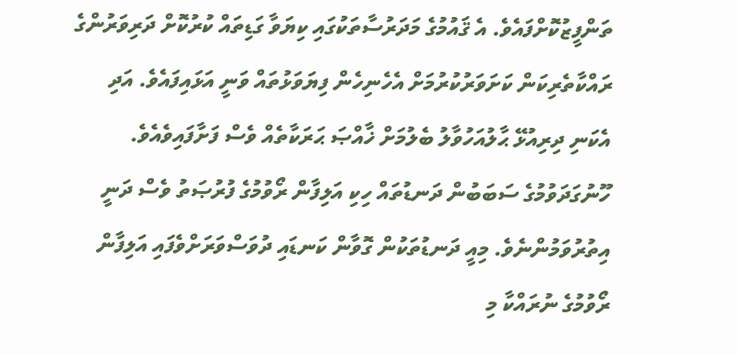ތަންފީޒުކޮށްފައެވެ. އެ ޤައުމުގެ މަދަރުސާތަކުގައި ކިޔަވާ ގަޑިތައް ކުރުކޮށް ދަރިވަރުންގެ ރައްކާތެރިކަން ކަށަވަރުކުރުމަށް އެހެނިހެން ފިޔަވަޅުތައް ވަނީ އަޅައިފައެވެ. އަދި އެކަނި ދިރިއުޅޭ ޙާލުއަހުވާލު ބެލުމަށް ޚާއްޞަ ޙަރަކާތެއް ވެސް ފަށާފައިވެއެވެ.
ހޫނުގަދަވުމުގެ ސަބަބުން ދަނޑުތައް ހިކި އަލިފާން ރޯވުމުގެ ފުރުޞަތު ވެސް ދަނީ އިތުރުވަމުންނެވެ. މިއީ ދަނޑުތަކުން ގޮވާން ކަނޑައި ދުވަސްވަރަށްވެފައި އަލިފާން ރޯވުމުގެ ނުރައްކާ މި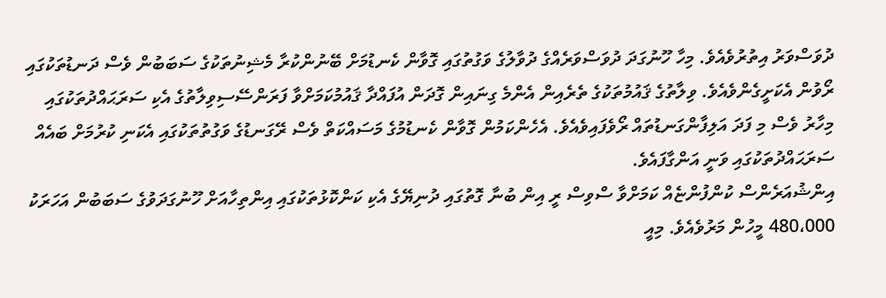ދުވަސްވަރު އިތުރުވެއެވެ. މިހާ ހޫނުގަދަ ދުވަސްވަރެއްގެ ދުވާލުގެ ވަގުތުގައި ގޮވާން ކެނޑުމަށް ބޭނުންކުރާ މެޝިނުތަކުގެ ސަބަބުން ވެސް ދަނޑުތަކުގައި ރޯވުން އެކަށީގެންވެއެވެ. ވިލާތުގެ ޤައުމުތަކުގެ ތެރެއިން އެންމެ ގިނައިން ގޮދަން އުފައްދާ ޤައުމުކަމަށްވާ ފަރަންސޭސިވިލާތުގެ އެކި ސަރަޙައްދުތަކުގައި މިހާރު ވެސް މި ފަދަ އަލިފާންގަނޑުތައް ރޯވެފައިވެއެވެ. އެހެންކަމުން ގޮވާން ކެނޑުމުގެ މަސައްކަތް ވެސް ރޭގަނޑުގެ ވަގުތުތަކުގައި އެކަނި ކުރުމަށް ބައެއް ސަރަޙައްދުތަކުގައި ވަނީ އަންގާފައެވެ.
އިންޝުއަރެންސް ކުންފުންޏެއް ކަމަށްވާ ސްވިސް ރީ އިން ބުނާ ގޮތުގައި ދުނިޔޭގެ އެކި ކަންކޮޅުތަކުގައި އިންތިހާއަށް ހޫނުގަދަވުގެ ސަބަބުން އަހަރަކު 480،000 މީހުން މަރުވެއެވެ. މިއީ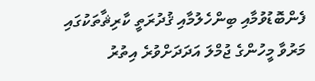ފެންބޮޑުވުމާއި ބިންހެލުމާއި ޤުދުރަތީ ކާރިޘާތަކުގައި މަރުވާ މީހުންގެ ޖުމްލަ އަދަދަށްވުރެ އިތުރު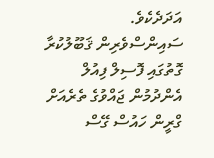އަދަދެކެވެ. ސައިންސްވެރިން ޤަބޫލުކުރާ ގޮތުގައި ފޮސިލް ފިއުލް އެންދުމުން ޖައްވުގެ ތެރެއަށް ގްރީން ހައުސް ގޭސް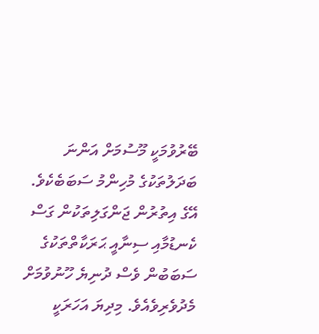ބޭރުވުމަކީ މޫސުމަށް އަންނަ ބަދަލުތަކުގެ މުހިންމު ސަބަބެކެވެ. އޭގެ އިތުރުން ޖަންގަލިތަކުން ގަސް ކެނޑުމާއި ސިނާއީ ޙަރަކާތްތަކުގެ ސަބަބުން ވެސް ދުނިޔެ ހޫނުވުމަށް މެދުވެރިވެއެވެ. މިދިޔަ އަހަރަކީ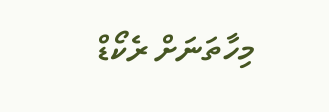މިހާތަނަށް ރެކޯޑް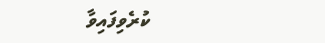ކުރެވިފައިވާ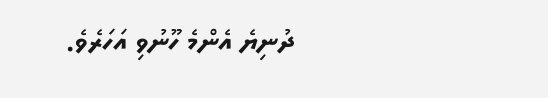ދުނިޔެ އެންމެ ހޫނުވި އަހަރެވެ.